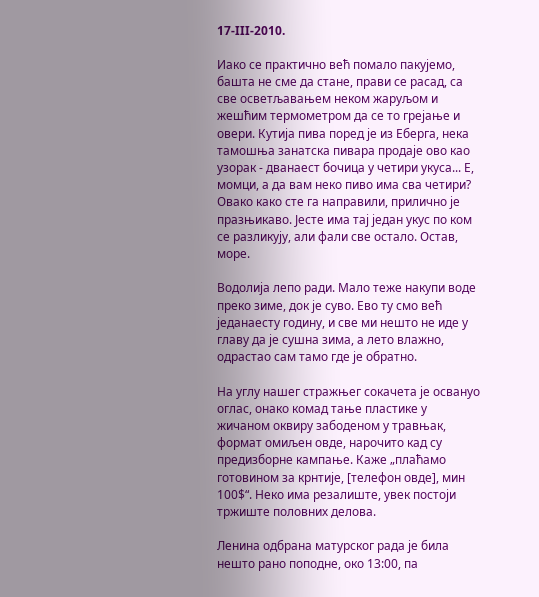17-III-2010.

Иако се практично већ помало пакујемо, башта не сме да стане, прави се расад, са све осветљавањем неком жаруљом и жешћим термометром да се то грејање и овери. Кутија пива поред је из Еберга, нека тамошња занатска пивара продаје ово као узорак - дванаест бочица у четири укуса... Е, момци, а да вам неко пиво има сва четири? Овако како сте га направили, прилично је празњикаво. Јесте има тај један укус по ком се разликују, али фали све остало. Остав, море.

Водолија лепо ради. Мало теже накупи воде преко зиме, док је суво. Ево ту смо већ једанаесту годину, и све ми нешто не иде у главу да је сушна зима, а лето влажно, одрастао сам тамо где је обратно.

На углу нашег стражњег сокачета је освануо оглас, онако комад тање пластике у жичаном оквиру забоденом у травњак, формат омиљен овде, нарочито кад су предизборне кампање. Каже „плаћамо готовином за крнтије, [телефон овде], мин 100$“. Неко има резалиште, увек постоји тржиште половних делова.

Ленина одбрана матурског рада је била нешто рано поподне, око 13:00, па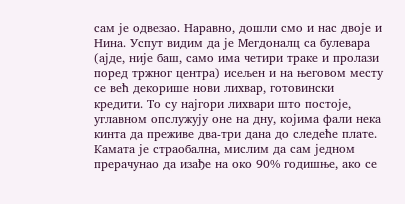сам је одвезао. Наравно, дошли смо и нас двоје и Нина. Успут видим да је Мегдоналц са булевара (ајде, није баш, само има четири траке и пролази поред тржног центра) исељен и на његовом месту се већ декорише нови лихвар, готовински кредити. То су најгори лихвари што постоје, углавном опслужују оне на дну, којима фали нека кинта да преживе два-три дана до следеће плате. Камата је страобална, мислим да сам једном прерачунао да изађе на око 90% годишње, ако се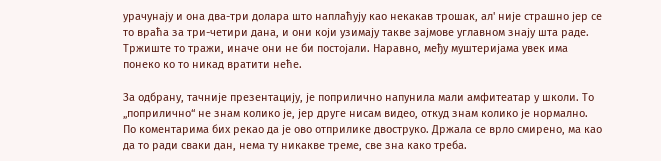урачунају и она два-три долара што наплаћују као некакав трошак, ал' није страшно јер се то враћа за три-четири дана, и они који узимају такве зајмове углавном знају шта раде. Тржиште то тражи, иначе они не би постојали. Наравно, међу муштеријама увек има понеко ко то никад вратити неће.

За одбрану, тачније презентацију, је поприлично напунила мали амфитеатар у школи. То „поприлично“ не знам колико је, јер друге нисам видео, откуд знам колико је нормално. По коментарима бих рекао да је ово отприлике двоструко. Држала се врло смирено, ма као да то ради сваки дан, нема ту никакве треме, све зна како треба.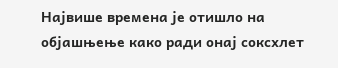Највише времена је отишло на објашњење како ради онај соксхлет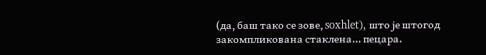(да, баш тако се зове, soxhlet), што је штогод закомпликована стаклена... пецара.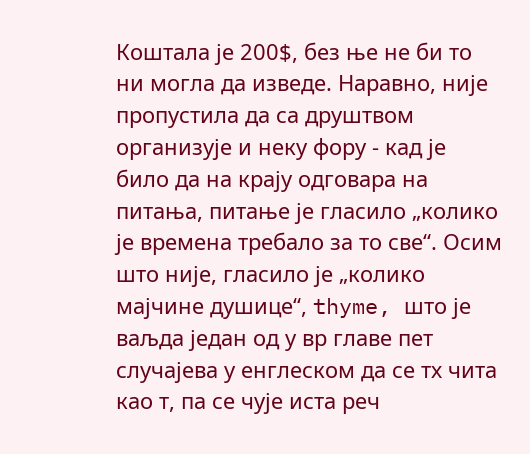Коштала је 200$, без ње не би то ни могла да изведе. Наравно, није пропустила да са друштвом организује и неку фору - кад је било да на крају одговара на питања, питање је гласило „колико је времена требало за то све“. Осим што није, гласило је „колико мајчине душице“, thyme, што је ваљда један од у вр главе пет случајева у енглеском да се тх чита као т, па се чује иста реч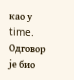као у time. Одговор је био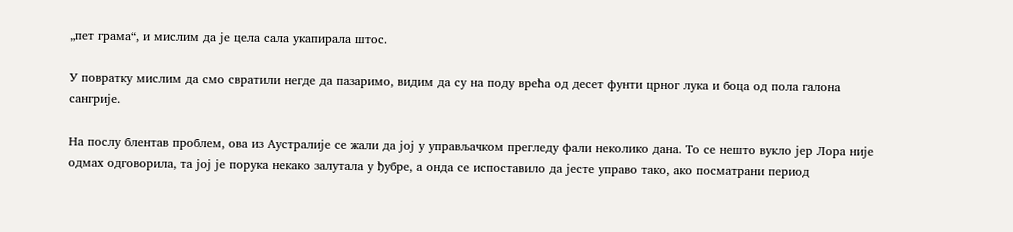„пет грама“, и мислим да је цела сала укапирала штос.

У повратку мислим да смо свратили негде да пазаримо, видим да су на поду врећа од десет фунти црног лука и боца од пола галона сангрије.

На послу блентав проблем, ова из Аустралије се жали да јој у управљачком прегледу фали неколико дана. То се нешто вукло јер Лора није одмах одговорила, та јој је порука некако залутала у ђубре, а онда се испоставило да јесте управо тако, ако посматрани период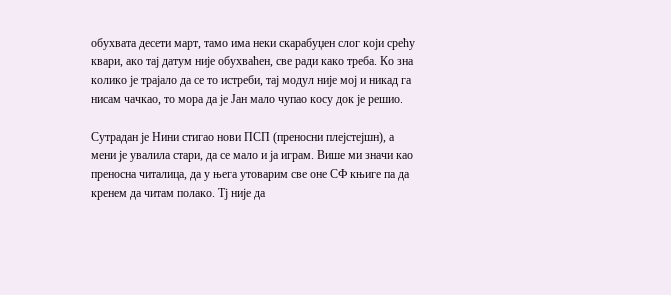обухвата десети март, тамо има неки скарабуџен слог који срећу квари, ако тај датум није обухваћен, све ради како треба. Ко зна колико је трајало да се то истреби, тај модул није мој и никад га нисам чачкао, то мора да је Јан мало чупао косу док је решио.

Сутрадан је Нини стигао нови ПСП (преносни плејстејшн), а мени је увалила стари, да се мало и ја играм. Више ми значи као преносна читалица, да у њега утоварим све оне СФ књиге па да кренем да читам полако. Тј није да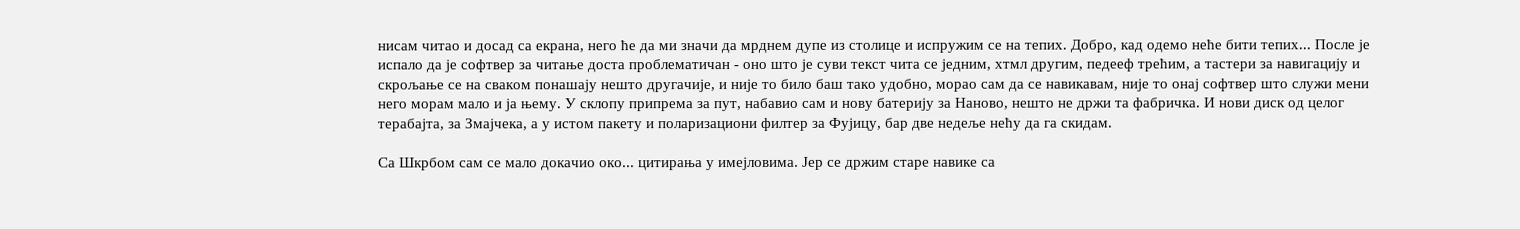нисам читао и досад са екрана, него ће да ми значи да мрднем дупе из столице и испружим се на тепих. Добро, кад одемо неће бити тепих... После је испало да је софтвер за читање доста проблематичан - оно што је суви текст чита се једним, хтмл другим, педееф трећим, а тастери за навигацију и скрољање се на сваком понашају нешто другачије, и није то било баш тако удобно, морао сам да се навикавам, није то онај софтвер што служи мени него морам мало и ја њему. У склопу припрема за пут, набавио сам и нову батерију за Наново, нешто не држи та фабричка. И нови диск од целог терабајта, за Змајчека, а у истом пакету и поларизациони филтер за Фујицу, бар две недеље нећу да га скидам.

Са Шкрбом сам се мало докачио око... цитирања у имејловима. Јер се држим старе навике са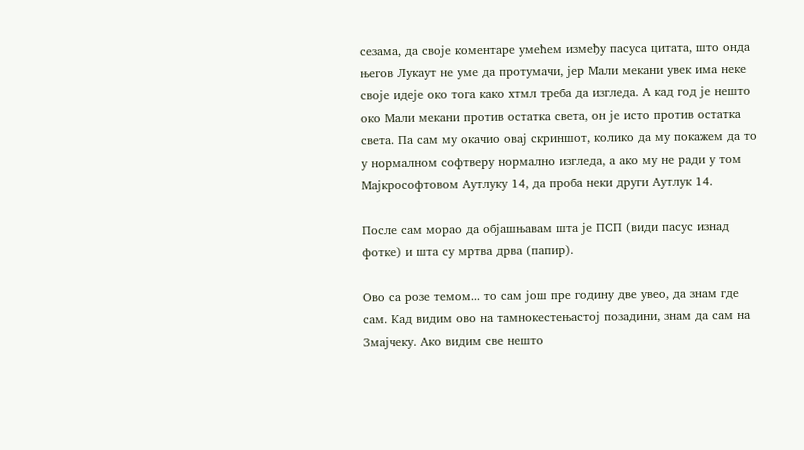сезама, да своје коментаре умећем између пасуса цитата, што онда његов Лукаут не уме да протумачи, јер Мали мекани увек има неке своје идеје око тога како хтмл треба да изгледа. А кад год је нешто око Мали мекани против остатка света, он је исто против остатка света. Па сам му окачио овај скриншот, колико да му покажем да то у нормалном софтверу нормално изгледа, а ако му не ради у том Мајкрософтовом Аутлуку 14, да проба неки други Аутлук 14.

После сам морао да објашњавам шта је ПСП (види пасус изнад фотке) и шта су мртва дрва (папир).

Ово са розе темом... то сам још пре годину две увео, да знам где сам. Кад видим ово на тамнокестењастој позадини, знам да сам на Змајчеку. Ако видим све нешто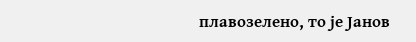плавозелено, то је Јанов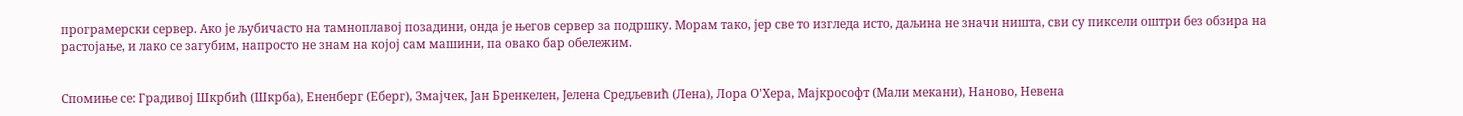програмерски сервер. Ако је љубичасто на тамноплавој позадини, онда је његов сервер за подршку. Морам тако, јер све то изгледа исто, даљина не значи ништа, сви су пиксели оштри без обзира на растојање, и лако се загубим, напросто не знам на којој сам машини, па овако бар обележим.


Спомиње се: Градивој Шкрбић (Шкрба), Ененберг (Еберг), Змајчек, Јан Бренкелен, Јелена Средљевић (Лена), Лора О'Хера, Мајкрософт (Мали мекани), Наново, Невена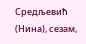Средљевић (Нина), сезам,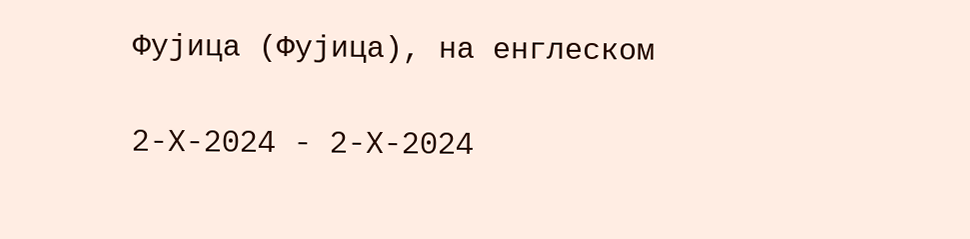Фујица (Фујица), на енглеском

2-X-2024 - 2-X-2024